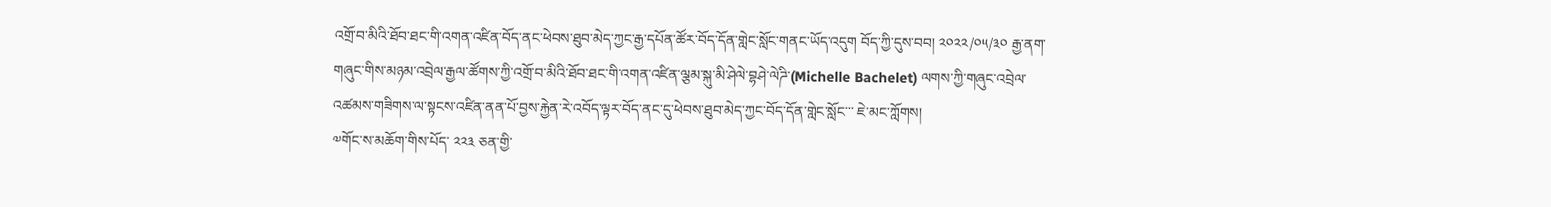འགྲོ་བ་མིའི་ཐོབ་ཐང་གི་འགན་འཛིན་བོད་ནང་ཕེབས་ཐུབ་མེད་ཀྱང་རྒྱ་དཔོན་ཚོར་བོད་དོན་གླེང་སློང་གནང་ཡོད་འདུག བོད་ཀྱི་དུས་བབ། ༢༠༢༢/༠༥/༣༠ རྒྱ་ནག་གཞུང་གིས་མཉམ་འབྲེལ་རྒྱལ་ཚོགས་ཀྱི་འགྲོ་བ་མིའི་ཐོབ་ཐང་གི་འགན་འཛིན་ལྕམ་སྐུ་མི་ཤེལེ་བྷཤེ་ལེཌི་(Michelle Bachelet) ལགས་ཀྱི་གཞུང་འབྲེལ་འཚམས་གཟིགས་ལ་སྟངས་འཛིན་ནན་པོ་བྱས་རྐྱེན་རེ་འབོད་ལྟར་བོད་ནང་དུ་ཕེབས་ཐུབ་མེད་ཀྱང་བོད་དོན་གླེང་སློང་་་ ཇེ་མང་ཀློགས།
༧གོང་ས་མཆོག་གིས་པོད་ ༢༢༣ ཅན་གྱི་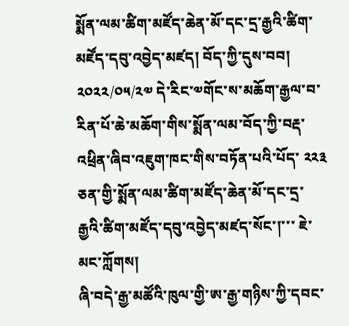སྨོན་ལམ་ཚིག་མཛོད་ཆེན་མོ་དང་དྲ་རྒྱའི་ཚིག་མཛོད་དབུ་འབྱེད་མཛད། བོད་ཀྱི་དུས་བབ། ༢༠༢༢/༠༥/༢༧ དེ་རིང་༧གོང་ས་མཆོག་རྒྱལ་བ་རིན་པོ་ཆེ་མཆོག་གིས་སྨོན་ལམ་བོད་ཀྱི་བརྡ་འཕྲིན་ཞིབ་འཇུག་ཁང་གིས་བཏོན་པའི་པོད་ ༢༢༣ ཅན་གྱི་སྨོན་ལམ་ཚིག་མཛོད་ཆེན་མོ་དང་དྲ་རྒྱའི་ཚིག་མཛོད་དབུ་འབྱེད་མཛད་སོང་།་་་ ཇེ་མང་ཀློགས།
ཞི་བདེ་རྒྱ་མཚོའི་ཁུལ་གྱི་ཨ་རྒྱ་གཉིས་ཀྱི་དབང་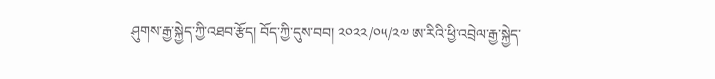ཤུགས་རྒྱ་སྐྱེད་ཀྱི་འཐབ་རྩོད། བོད་ཀྱི་དུས་བབ། ༢༠༢༢/༠༥/༢༧ ཨ་རིའི་ཕྱི་འབྲེལ་རྒྱ་སྐྱེད་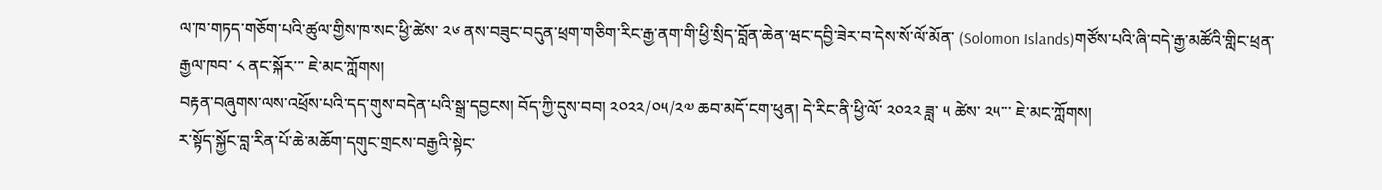ལ་ཁ་གཏད་གཅོག་པའི་ཚུལ་གྱིས་ཁ་སང་ཕྱི་ཚེས་ ༢༦ ནས་བཟུང་བདུན་ཕྲག་གཅིག་རིང་རྒྱ་ནག་གི་ཕྱི་སྲིད་བློན་ཆེན་ཝང་དབྱི་ཟེར་བ་དེས་སོ་ལོ་མོན་ (Solomon Islands)གཙོས་པའི་ཞི་བདེ་རྒྱ་མཚོའི་གླིང་ཕྲན་རྒྱལ་ཁབ་ ༨ ནང་སྐོར་་་ ཇེ་མང་ཀློགས།
བརྟན་བཞུགས་ལས་འཕྲོས་པའི་དད་གུས་བདེན་པའི་སྒྲ་དབྱངས། བོད་ཀྱི་དུས་བབ། ༢༠༢༢/༠༥/༢༧ ཆབ་མདོ་ངག་ཕུན། དེ་རིང་ནི་ཕྱི་ལོ་ ༢༠༢༢ ཟླ་ ༥ ཚེས་ ༢༥་་་ ཇེ་མང་ཀློགས།
ར་སྟོད་སྐྱོང་བླ་རིན་པོ་ཆེ་མཆོག་དགུང་གྲངས་བརྒྱའི་སྟེང་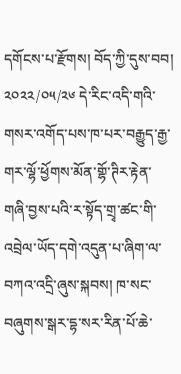དགོངས་པ་རྫོགས། བོད་ཀྱི་དུས་བབ། ༢༠༢༢/༠༥/༢༦ དེ་རིང་འདི་གའི་གསར་འགོད་པས་ཁ་པར་བརྒྱུད་རྒྱ་གར་ལྷོ་ཕྱོགས་མོན་གྷོ་ཊིར་རྟེན་གཞི་བྱས་པའི་ར་སྟོད་གྲྭ་ཚང་གི་འབྲེལ་ཡོད་དགེ་འདུན་པ་ཞིག་ལ་བཀའ་འདྲི་ཞུས་སྐབས། ཁ་སང་བཞུགས་སྒར་དྷ་སར་རིན་པོ་ཆེ་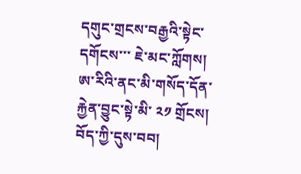དགུང་གྲངས་བརྒྱའི་སྟེང་དགོངས་་་ ཇེ་མང་ཀློགས།
ཨ་རིའི་ནང་མི་གསོད་དོན་རྐྱེན་བྱུང་སྟེ་མི་ ༢༡ གྲོངས། བོད་ཀྱི་དུས་བབ།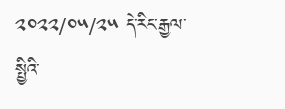༢༠༢༢/༠༥/༢༥ དེ་རིང་རྒྱལ་སྤྱིའི་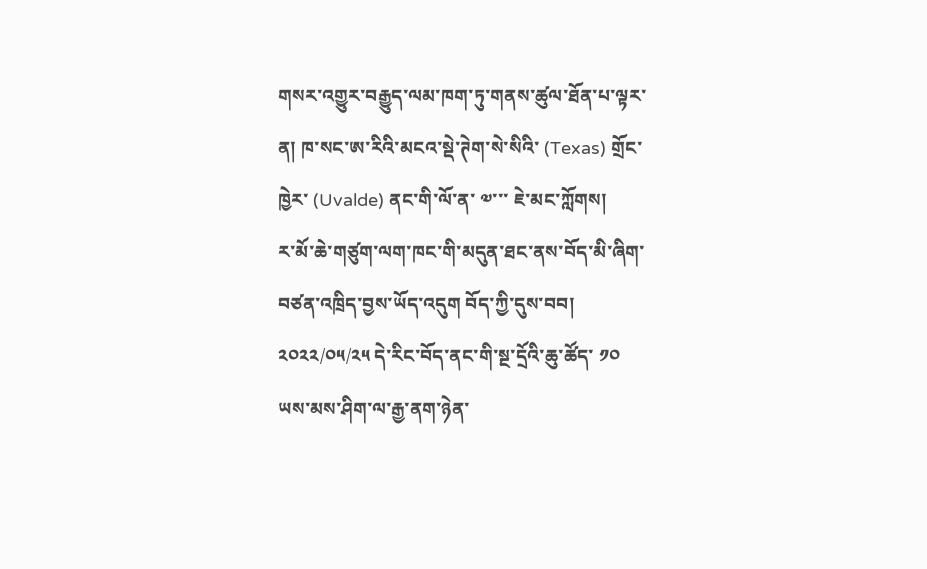གསར་འགྱུར་བརྒྱུད་ལམ་ཁག་ཏུ་གནས་ཚུལ་ཐོན་པ་ལྟར་ན། ཁ་སང་ཨ་རིའི་མངའ་སྡེ་ཊེག་སེ་སིའི་ (Texas) གྲོང་ཁྱེར་ (Uvalde) ནང་གི་ལོ་ན་ ༧་་་ ཇེ་མང་ཀློགས།
ར་མོ་ཆེ་གཙུག་ལག་ཁང་གི་མདུན་ཐང་ནས་བོད་མི་ཞིག་བཙན་འཁྲིད་བྱས་ཡོད་འདུག བོད་ཀྱི་དུས་བབ། ༢༠༢༢/༠༥/༢༥ དེ་རིང་བོད་ནང་གི་སྔ་དྲོའི་ཆུ་ཚོད་ ༡༠ ཡས་མས་ཤིག་ལ་རྒྱ་ནག་ཉེན་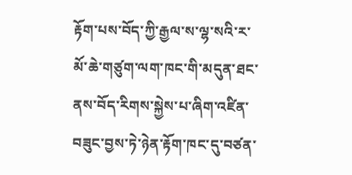རྟོག་པས་བོད་ཀྱི་རྒྱལ་ས་ལྷ་སའི་ར་མོ་ཆེ་གཙུག་ལག་ཁང་གི་མདུན་ཐང་ནས་བོད་རིགས་སྐྱེས་པ་ཞིག་འཛིན་བཟུང་བྱས་ཏེ་ཉེན་རྟོག་ཁང་དུ་བཙན་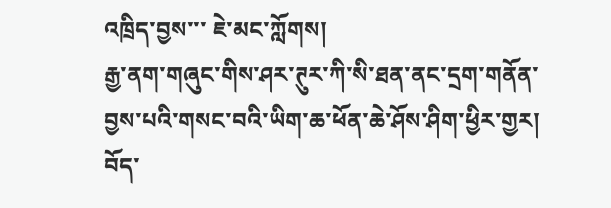འཁྲིད་བྱས་་་ ཇེ་མང་ཀློགས།
རྒྱ་ནག་གཞུང་གིས་ཤར་ཊུར་ཀི་སི་ཐན་ནང་དྲག་གནོན་བྱས་པའི་གསང་བའི་ཡིག་ཆ་ཕོན་ཆེ་ཤོས་ཤིག་ཕྱིར་གྱར། བོད་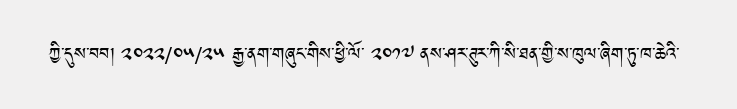ཀྱི་དུས་བབ། ༢༠༢༢/༠༥/༢༥ རྒྱ་ནག་གཞུང་གིས་ཕྱི་ལོ་ ༢༠༡༧ ནས་ཤར་ཊུར་ཀི་སི་ཐན་གྱི་ས་ཁུལ་ཞིག་ཏུ་ཁ་ཆེའི་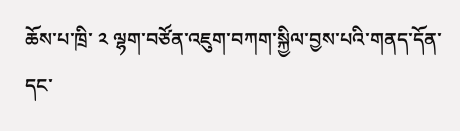ཆོས་པ་ཁྲི་ ༢ ལྷག་བཙོན་འཇུག་བཀག་སྐྱིལ་བྱས་པའི་གནད་དོན་དང་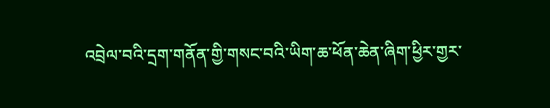འབྲེལ་བའི་དྲག་གནོན་གྱི་གསང་བའི་ཡིག་ཆ་ཕོན་ཆེན་ཞིག་ཕྱིར་གྱར་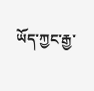ཡོད་ཀྱང་རྒྱ་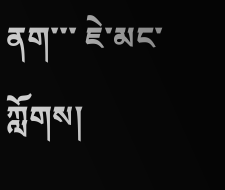ནག་་་ ཇེ་མང་ཀློགས།